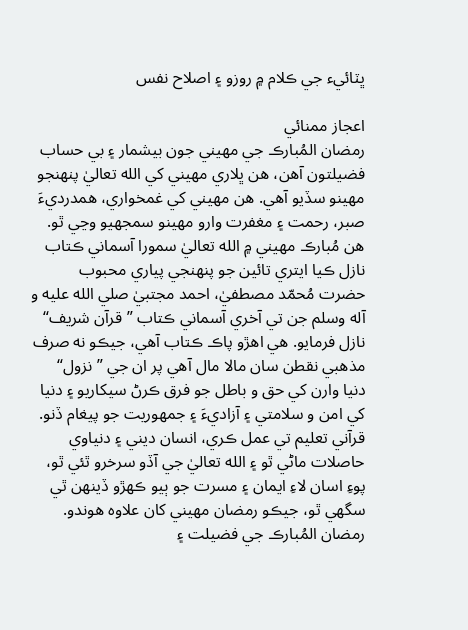ڀٽائيء جي ڪلام ۾ روزو ۽ اصلاح نفس

اعجاز ممنائي
رمضان المُبارڪ جي مهيني جون بيشمار ۽ بي حساب فضيلتون آهن، هن ڀلاري مهيني کي الله تعاليٰ پنهنجو مهينو سڏيو آهي. هن مهيني کي غمخواري، همدرديءَ صبر، رحمت ۽ مغفرت وارو مهينو سمجهيو وڃي ٿو. هن مُبارڪ مهيني ۾ الله تعاليٰ سمورا آسماني ڪتاب نازل ڪيا ايتري تائين جو پنهنجي پياري محبوب حضرت مُحمّد مصطفيٰ، احمد مجتبيٰ صلي الله عليه و آله وسلم جن تي آخري آسماني ڪتاب ”قرآن شريف“ نازل فرمايو. هي اهڙو پاڪ ڪتاب آھي، جيڪو نه صرف مذهبي نقطن سان مالا مال آهي پر ان جي ”نزول“ دنيا وارن کي حق و باطل جو فرق ڪرڻ سيکاريو ۽ دنيا کي امن و سلامتي ۽ آزاديءَ ۽ جمهوريت جو پيغام ڏنو. قرآني تعليم تي عمل ڪري، انسان ديني ۽ دنياوي حاصلات ماڻي ٿو ۽ الله تعاليٰ جي آڏو سرخرو ٿئي ٿو، پوءِ اسان لاءِ ايمان ۽ مسرت جو ٻيو ڪهڙو ڏينهن ٿي سگهي ٿو، جيڪو رمضان مهيني کان علاوه هوندو. رمضان المُبارڪ جي فضيلت ۽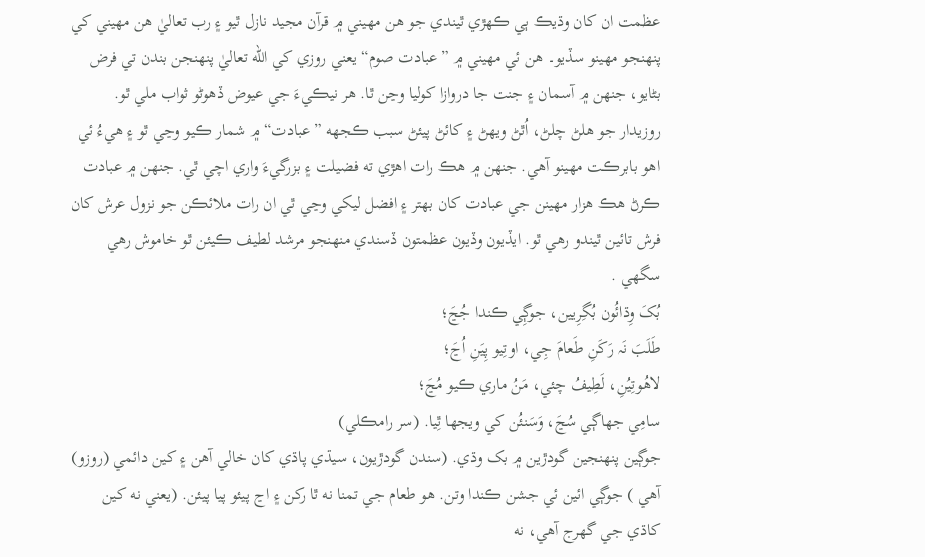عظمت ان کان وڌيڪ ٻي ڪهڙي ٿيندي جو هن مهيني ۾ قرآن مجيد نازل ٿيو ۽ رب تعاليٰ هن مهيني کي پنهنجو مهينو سڏيو۔ هن ئي مهيني ۾ ”عبادت صوم“ يعني روزي کي الله تعاليٰ پنهنجن بندن تي فرض بڻايو، جنهن ۾ آسمان ۽ جنت جا دروازا کوليا وڃن ٿا. هر نيڪيءَ جي عيوض ڏهوڻو ثواب ملي ٿو. روزيدار جو هلڻ چلڻ، اُٿڻ ويهڻ ۽ کائڻ پيئڻ سبب ڪجهه ”عبادت“ ۾ شمار ڪيو وڃي ٿو ۽ هيءُ ئي اهو بابرڪت مهينو آهي. جنهن ۾ هڪ رات اهڙي ته فضيلت ۽ بزرگيءَ واري اچي ٿي. جنهن ۾ عبادت ڪرڻ هڪ هزار مهينن جي عبادت کان بهتر ۽ افضل ليکي وڃي ٿي ان رات ملائڪن جو نزول عرش کان فرش تائين ٿيندو رهي ٿو. ايڏيون وڏيون عظمتون ڏسندي منهنجو مرشد لطيف ڪيئن ٿو خاموش رهي سگهي .
بُکَ وِڌائُون بُگِرِيين، جوڳِي ڪندا جُڃَ؛
طَلَبَ نَہ رَکَنِ طَعامَ جِي، اوتِيو پِيَنِ اُڃَ؛
لاهُوتِيُنِ، لَطِيفُ چئي، مَنُ ماري ڪيو مُڃَ؛
سامِي جهاڳي سُڃَ، وَسَنئُن کي ويجها ٿِيا. (سر رامڪلي)
جوڳين پنھنجين گودڙين ۾ بک وڌي. (سندن گودڙيون، سيڌي پاڌي کان خالي آهن ۽ کين دائمي (روزو) آهي ) جوڳي ائين ئي جشن ڪندا وتن. ھو طعام جي تمنا نه ٿا رکن ۽ اڃ پيئو پيا پيئن. (يعني نه کين کاڌي جي گهرج آهي، نه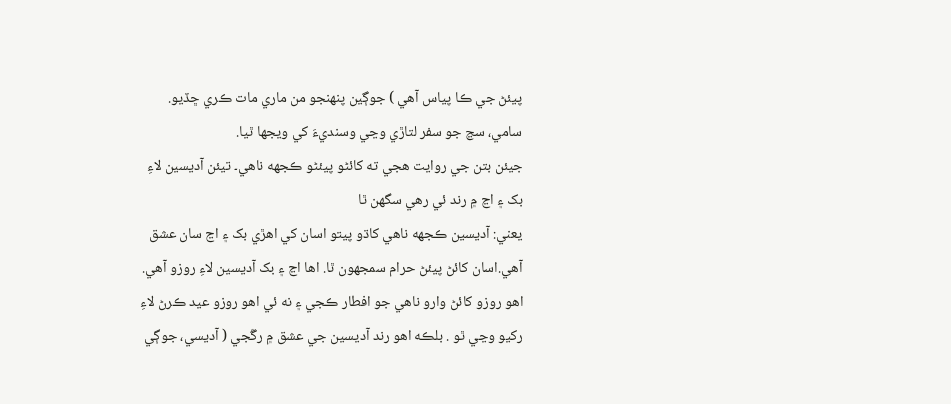پيئڻ جي ڪا پياس آھي ) جوڳين پنھنجو من ماري مات ڪري ڇڏيو. سامي، سڃ جو سفر لتاڙي وڃي وسنديءَ کي ويجها ٿيا.
جيئن بتن جي روايت هجي ته کائڻو پيئڻو ڪجهه ناهي۔ تيئن آديسين لاءِ بک ۽ اڃ ۾ رند ئي رهي سگهن ٿا
يعني: آديسين ڪجهه ناهي کاڌو پيتو اسان کي اهڙي بک ۽ اڃ سان عشق آهي.اسان کائڻ پيئڻ حرام سمجهون ٿا. اها اڃ ۽ بک آديسين لاءِ روزو آهي.
اهو روزو کائڻ وارو ناهي جو افطار ڪجي ۽ نه ئي اهو روزو عيد ڪرڻ لاءِ رکيو وڃي ٿو . بلڪه اهو رند آديسين جي عشق ۾ رڱجي ( آديسي، جوڳي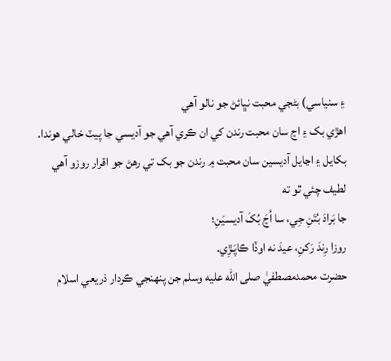۽ سنياسي) بڻجي محبت نڀائڻ جو نالو آهي
اهڙي بک ۽ اڃ سان محبت رندن کي ان ڪري آهي جو آديسي جا پيٽ خالي هوندا.
بکايل ۽ اڃايل آديسين سان محبت ۾ رندن جو بک تي رهڻ جو اقرار روزو آهي
لطيف چئي ٿو ته
جا بَرادَ بُتَنِ جِي، سا اُڃَ بُکَ آديسيَنِ؛
روزا رِندَ رَکنِ، عيدَ نه اوڏا ڪاپَـڙِي.
حضرت محمدمصطفيٰ صلى الله عليه وسلم جن پنهنجي ڪردار ذريعي اسلام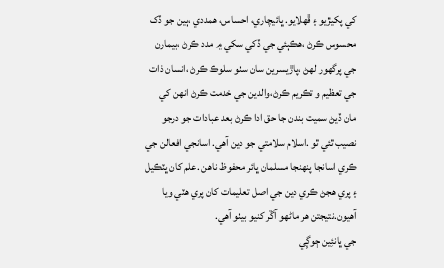کي پکيڙيو ۽ ڦهلايو. ڀائيچاري، احساس، همددي ،ٻين جو ڏک محسوس ڪرڻ ،هڪٻئي جي ڏکي سکي ۾ مدد ڪرڻ ،بيمارن جي پرگهور لهڻ ،پاڙيسرين سان سٺو سلوڪ ڪرڻ ،انسان ذات جي تعظيم و تڪريم ڪرڻ،والدين جي خدمت ڪرڻ انهن کي مان ڏيڻ سميت بندن جا حق ادا ڪرڻ بعد عبادات جو درجو نصيب ٿئي ٿو .اسلام سلامتي جو دين آهي. اسانجي افعالن جي ڪري اسانجا پنهنجا مسلمان ڀائر محفوظ ناهن .علم کان ڀٽڪيل ۽ پري هجڻ ڪري دين جي اصل تعليمات کان پري هٽي ويا آهيون.نتيجتن هر ماڻهو آڱر کنيو بيٺو آهي.
جي ڀانئِين ڄوڳِي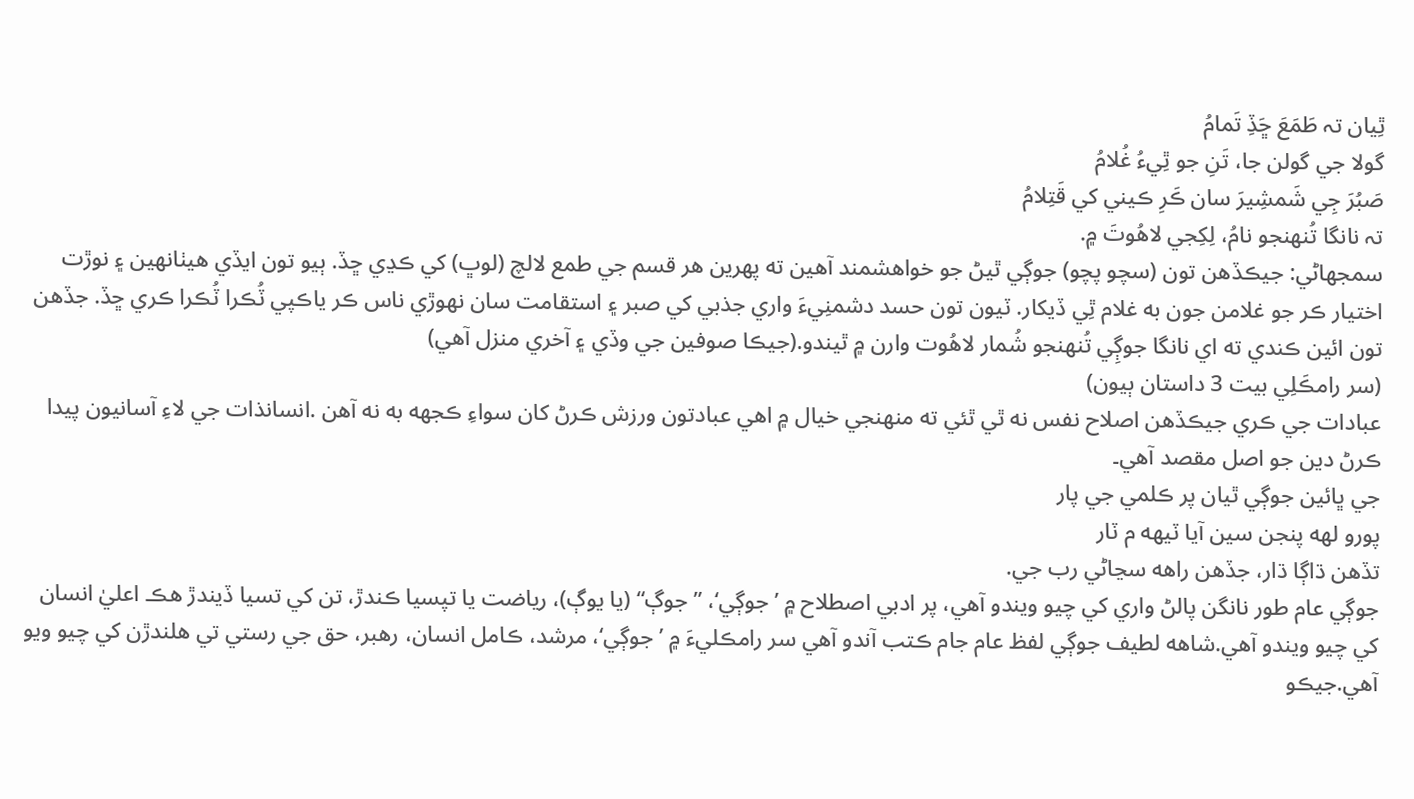ٿِيان تہ طَمَعَ ڇَڏِ تَمامُ
گولا جي گولن جا، تَنِ جو ٿِيءُ غُلامُ
صَبُرَ جِي شَمشِيرَ سان ڪَرِ ڪيني کي قَتِلامُ
تہ نانگا تُنهنجو نامُ، لِکِجي لاهُوتَ ۾.
سمجهاڻي: جيڪڏهن تون (سچو پچو) جوڳي ٿيڻ جو خواهشمند آهين ته پهرين هر قسم جي طمع لالچ (لوڀ) کي ڪڍي ڇڏ. ٻيو تون ايڏي هيٺانهين ۽ نوڙت اختيار ڪر جو غلامن جون به غلام ٿِي ڏيکار. ٽيون تون حسد دشمنِيءَ واري جذبي کي صبر ۽ استقامت سان نهوڙي ناس ڪر ياڪپي ٽُڪرا ٽُڪرا ڪري ڇڏ. جڏهن تون ائين ڪندي ته اي نانگا جوڳِي تُنهنجو شُمار لاهُوت وارن ۾ ٿيندو.(جيڪا صوفين جي وڏي ۽ آخري منزل آهي)
(سر رامڪَلِي بيت 3 داستان ٻيون)
عبادات جي ڪري جيڪڏهن اصلاح نفس نه ٿي ٿئي ته منهنجي خيال ۾ اهي عبادتون ورزش ڪرڻ کان سواءِ ڪجهه به نه آهن .انسانذات جي لاءِ آسانيون پيدا ڪرڻ دين جو اصل مقصد آهي۔
جي ڀائين جوڳي ٿيان پر ڪلمي جي پار
پورو لهه پنجن سين آيا ٽيهه م ٽار
تڏهن ڌاڳا ڌار، جڏهن راهه سڃاڻي رب جي.
جوڳي عام طور نانگن پالڻ واري کي چيو ويندو آهي، پر ادبي اصطلاح ۾ ’جوڳي‘، ”جوڳ“ (يا يوڳ)، رياضت يا تپسيا ڪندڙ، تن کي تسيا ڏيندڙ هڪ اعليٰ انسان کي چيو ويندو آهي.شاهه لطيف جوڳي لفظ عام جام ڪتب آندو آهي سر رامڪليءَ ۾ ’جوڳي‘، مرشد، ڪامل انسان، رهبر، حق جي رستي تي هلندڙن کي چيو ويو آهي.جيڪو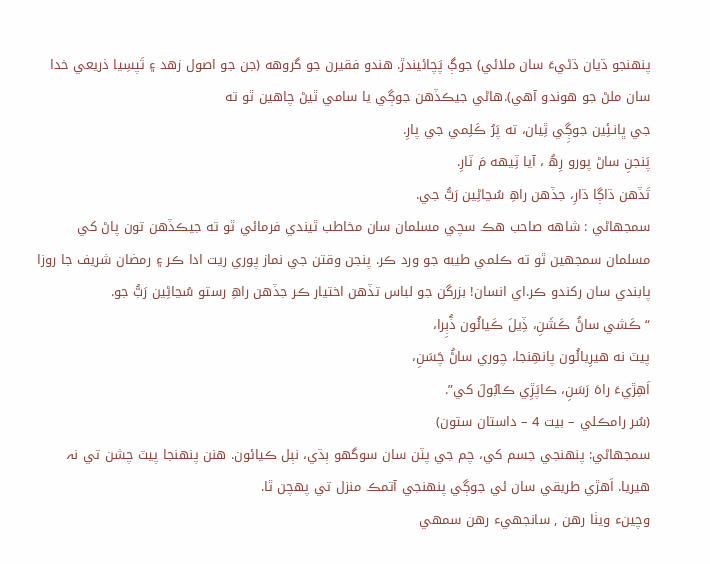پنهنجو ڌيان ڌڻيءَ سان ملائي) جوڳ پَچائيندڙ. هندو فقيرن جو گروهه (جن جو اصول زهد ۽ تَپسِيا ذريعي خدا سان ملڻ جو هوندو آهي).هاڻي جيڪڏهن جوڳي يا سامي ٿيڻ چاهين ٿو ته
جي ڀانـئِين جوڳِي ٿِيان، ته پَرُ ڪَلِمي جي پارِ.
پَنجنِ ساڻ پورو رِھُ ، آيا ٽِيهه مَ ٽارِ.
تَڏهن ڌاڳا ڌارِ، جڏهن راھِ سُڃاڻِين رَبُّ جي.
سمجهاڻي : شاهه صاحب هڪ سچي مسلمان سان مخاطب ٿيندي فرمائي ٿو ته جيڪڏهن تون پاڻ کي مسلمان سمجهين ٿو ته ڪلمي طيبه جو ورد ڪر. پنجن وقتن جي نماز پوري ريت ادا ڪر ۽ رمضان شريف جا روزا پابندي سان رکندو ڪر.اي انسان! بزرگن جو لباس تڏهن اختيار ڪر جڏهن راھِ رستو سُڃاڻِين رَبُّ جو.
“ڪَشي ساڻُ ڪَشَنِ، ڏِيلَ ڪَيائُون ڏُٻِرا،
پيٽ نه ھيرِيائُون پانھِنجا، چوري ساڻُ چَسَنِ،
اَھِڙيءَ راهَ رَسَنِ، ڪاپَڙِي ڪابُولَ کي”.
(سُر رامڪلي – بيت 4 – داستان ستون)
سمجهاڻي: پنھنجي جسم کي، چم جي پٽن سان سوگھو ٻڌي، نٻل ڪيائون. ھنن پنھنجا پيٽ چشن تي نہ ھيريا. اَھڙي طريقي سان ئي جوڳي پنھنجي آتمڪ منزل تي پھچن ٿا.
وچينء ويٺا رهن , سانجهيء رهن سمهي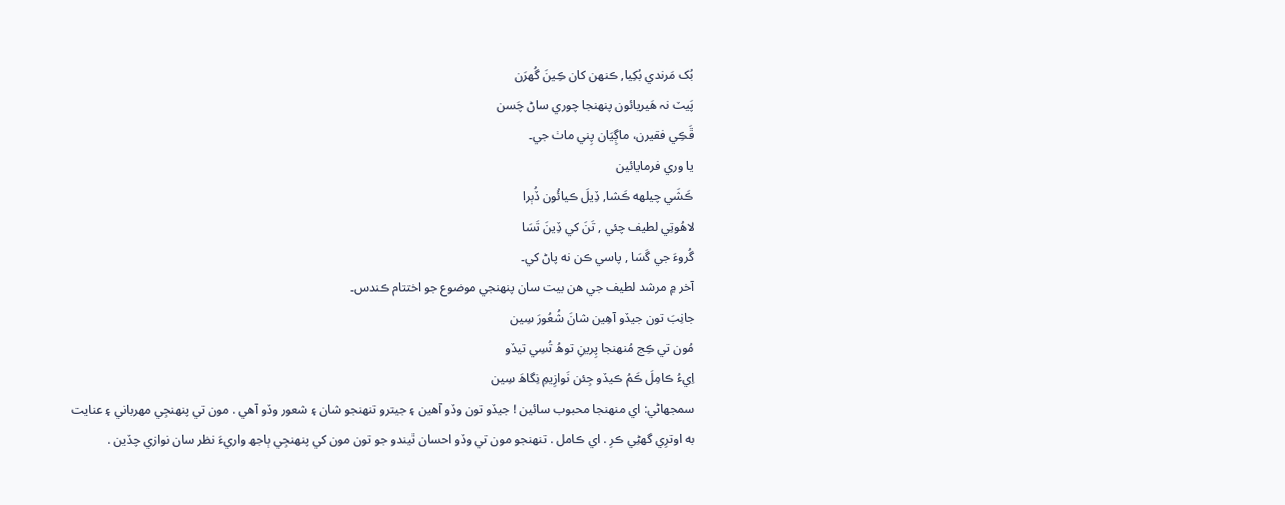بُک مَرندي بُکِيا, ڪنهن کان ڪِينَ گُهرَن
پَيٽ نہ ھَيريائون پنهنجا چوري ساڻ چَسن
ڦَڪِي فقيرن، ماڳِيَان پِني ماٺ جي۔
يا وري فرمايائين
ڪَشَي چيلهه ڪَشا, ڏِيلَ ڪيائُون ڏُٻرا
لاهُوتِي لطيف چئي , تَنَ کي ڏِينَ تَسَا
گُروءَ جي گَسَا , پاسي ڪن نه پاڻ کي۔
آخر ۾ مرشد لطيف جي هن بيت سان پنهنجي موضوع جو اختتام ڪندس۔
جانِبَ تون جيڏو آهِين شانَ شُعُورَ سِين
مُون تي ڪِج مُنهنجا پِرينِ توھُ تُسِي تيڏو
اِيءُ ڪامِلَ ڪَمُ ڪيڏو جِئن نَوازِيمِ نِگاھَ سِين
سمجهاڻي: اي منهنجا محبوب سائين ! جيڏو تون وڏو آھين ۽ جيترو تنهنجو شان ۽ شعور وڏو آھي . مون تي پنهنجِي مهرباني ۽ عنايت به اوترِي گهڻِي ڪرِ . اي ڪامل . تنهنجو مون تي وڏو احسان ٿيندو جو تون مون کي پنهنجِي ٻاجھ واريءَ نظر سان نوازي چڏين .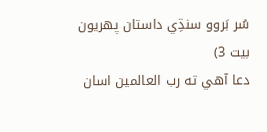سُر بَروو سنڌِي داستان پهريون بيت 3)
دعا آهي ته رب العالمين اسان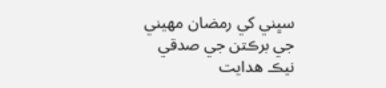سڀني کي رمضان مهيني جي برڪتن جي صدقي نيڪ هدايت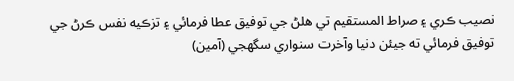نصيب ڪري ۽ صراط المستقيم تي هلڻ جي توفيق عطا فرمائي ۽ تزڪيه نفس ڪرڻ جي توفيق فرمائي ته جيئن دنيا وآخرت سنواري سگهجي (آمين)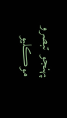پهنجو تبصرو موڪليو